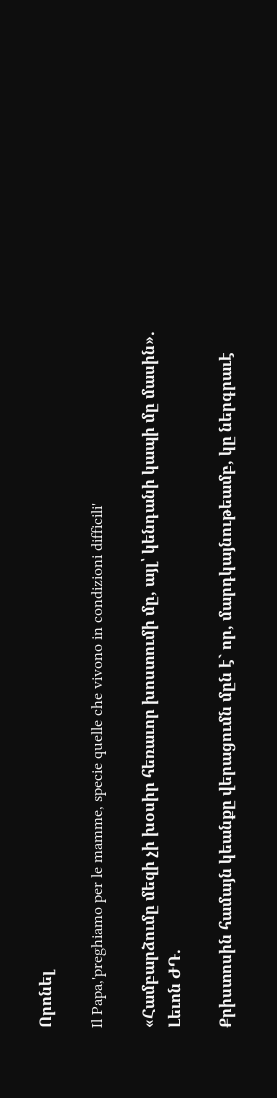Որոնել

Il Papa,'preghiamo per le mamme, specie quelle che vivono in condizioni difficili'

«Համբարձումը մեզի չի խօսիր հեռաւոր խոստումի մը, այլ՝ կենդանի կապի մը մասին». Լեւոն ԺԴ.

Քրիստոսին համայն կեանքը վերացումն մըն է` որ, մարդկայնութեամբ, կը ներգրաւէ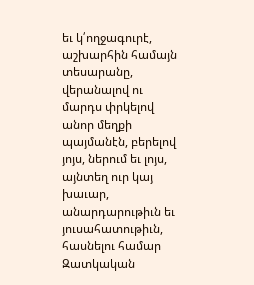եւ կ՛ողջագուրէ, աշխարհին համայն տեսարանը, վերանալով ու մարդս փրկելով անոր մեղքի պայմանէն, բերելով յոյս, ներում եւ լոյս, այնտեղ ուր կայ խաւար, անարդարութիւն եւ յուսահատութիւն, հասնելու համար Զատկական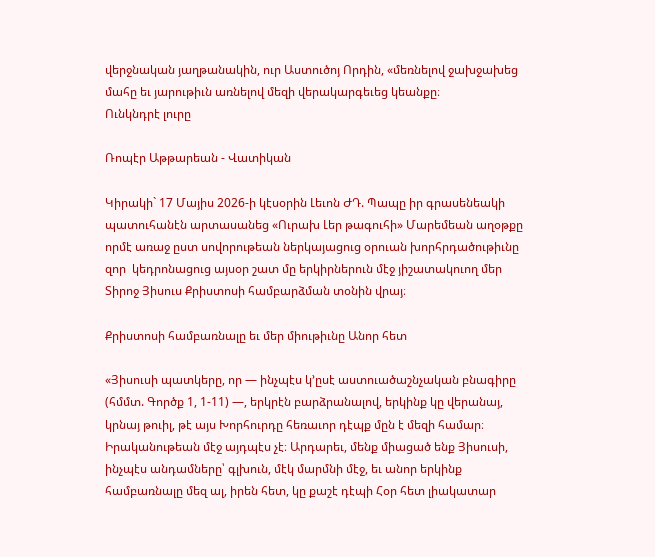վերջնական յաղթանակին, ուր Աստուծոյ Որդին, «մեռնելով ջախջախեց մահը եւ յարութիւն առնելով մեզի վերակարգեւեց կեանքը։
Ունկնդրէ լուրը

Ռոպէր Աթթարեան - Վատիկան

Կիրակի` 17 Մայիս 2026-ի կէսօրին Լեւոն ԺԴ. Պապը իր գրասենեակի պատուհանէն արտասանեց «Ուրախ Լեր թագուհի» Մարեմեան աղօթքը որմէ առաջ ըստ սովորութեան ներկայացուց օրուան խորհրդածութիւնը զոր  կեդրոնացուց այսօր շատ մը երկիրներուն մէջ յիշատակուող մեր Տիրոջ Յիսուս Քրիստոսի համբարձման տօնին վրայ։

Քրիստոսի համբառնալը եւ մեր միութիւնը Անոր հետ

«Յիսուսի պատկերը, որ — ինչպէս կ՚ըսէ աստուածաշնչական բնագիրը (հմմտ. Գործք 1, 1-11) —, երկրէն բարձրանալով, երկինք կը վերանայ, կրնայ թուիլ, թէ այս Խորհուրդը հեռաւոր դէպք մըն է մեզի համար։ Իրականութեան մէջ այդպէս չէ։ Արդարեւ, մենք միացած ենք Յիսուսի, ինչպէս անդամները՝ գլխուն, մէկ մարմնի մէջ, եւ անոր երկինք համբառնալը մեզ ալ, իրեն հետ, կը քաշէ դէպի Հօր հետ լիակատար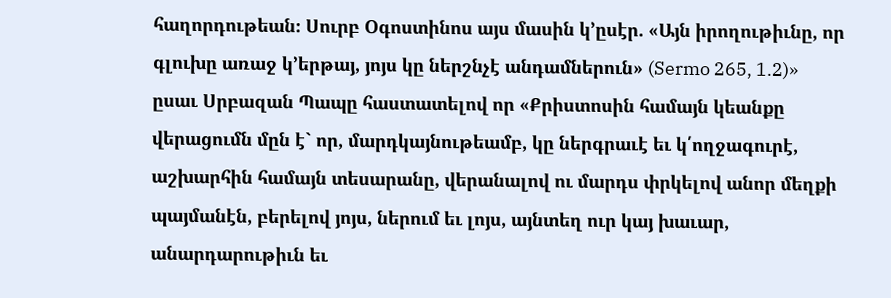հաղորդութեան։ Սուրբ Օգոստինոս այս մասին կ՚ըսէր. «Այն իրողութիւնը, որ գլուխը առաջ կ՚երթայ, յոյս կը ներշնչէ անդամներուն» (Sermo 265, 1.2)» ըսաւ Սրբազան Պապը հաստատելով որ «Քրիստոսին համայն կեանքը վերացումն մըն է` որ, մարդկայնութեամբ, կը ներգրաւէ եւ կ՛ողջագուրէ, աշխարհին համայն տեսարանը, վերանալով ու մարդս փրկելով անոր մեղքի պայմանէն, բերելով յոյս, ներում եւ լոյս, այնտեղ ուր կայ խաւար, անարդարութիւն եւ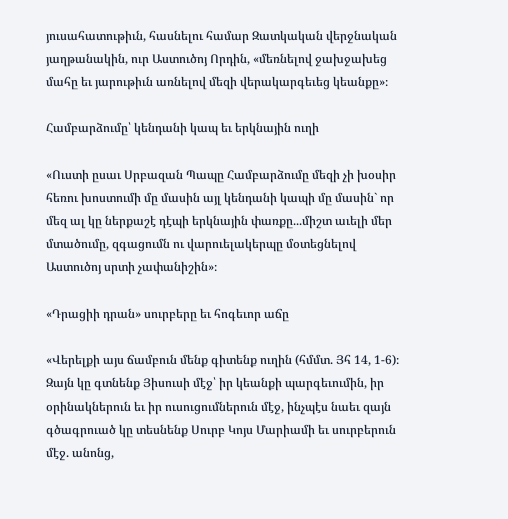յուսահատութիւն, հասնելու համար Զատկական վերջնական յաղթանակին, ուր Աստուծոյ Որդին, «մեռնելով ջախջախեց մահը եւ յարութիւն առնելով մեզի վերակարգեւեց կեանքը»։

Համբարձումը՝ կենդանի կապ եւ երկնային ուղի

«Ուստի ըսաւ Սրբազան Պապը Համբարձումը մեզի չի խօսիր հեռու խոստումի մը մասին այլ կենդանի կապի մը մասին` որ մեզ ալ կը ներքաշէ դէպի երկնային փառքը...միշտ աւելի մեր մտածումը, զգացումն ու վարուելակերպը մօտեցնելով Աստուծոյ սրտի չափանիշին»։

«Դրացիի դրան» սուրբերը եւ հոգեւոր աճը

«Վերելքի այս ճամբուն մենք գիտենք ուղին (հմմտ. Յհ 14, 1-6)։ Զայն կը գտնենք Յիսուսի մէջ՝ իր կեանքի պարգեւումին, իր օրինակներուն եւ իր ուսուցումներուն մէջ, ինչպէս նաեւ զայն գծագրուած կը տեսնենք Սուրբ Կոյս Մարիամի եւ սուրբերուն մէջ. անոնց,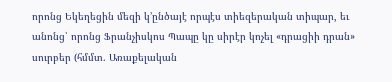որոնց Եկեղեցին մեզի կ՚ընծայէ որպէս տիեզերական տիպար, եւ անոնց՝ որոնց Ֆրանչիսկոս Պապը կը սիրէր կոչել «դրացիի դրան» սուրբեր (հմմտ. Առաքելական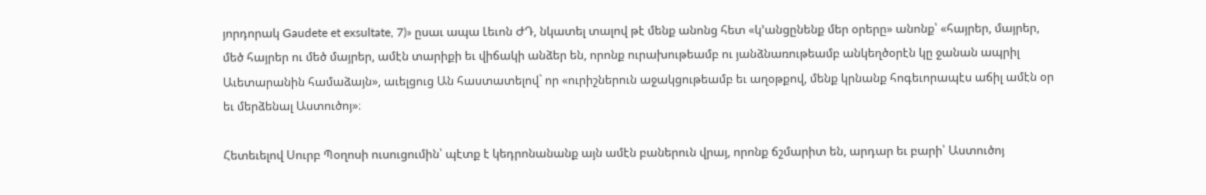յորդորակ Gaudete et exsultate, 7)» ըսաւ ապա Լեւոն ԺԴ, նկատել տալով թէ մենք անոնց հետ «կ՚անցընենք մեր օրերը» անոնք՝ «հայրեր, մայրեր, մեծ հայրեր ու մեծ մայրեր, ամէն տարիքի եւ վիճակի անձեր են, որոնք ուրախութեամբ ու յանձնառութեամբ անկեղծօրէն կը ջանան ապրիլ Աւետարանին համաձայն», աւելցուց Ան հաստատելով` որ «ուրիշներուն աջակցութեամբ եւ աղօթքով, մենք կրնանք հոգեւորապէս աճիլ ամէն օր եւ մերձենալ Աստուծոյ»։

Հետեւելով Սուրբ Պօղոսի ուսուցումին՝ պէտք է կեդրոնանանք այն ամէն բաներուն վրայ, որոնք ճշմարիտ են, արդար եւ բարի՝ Աստուծոյ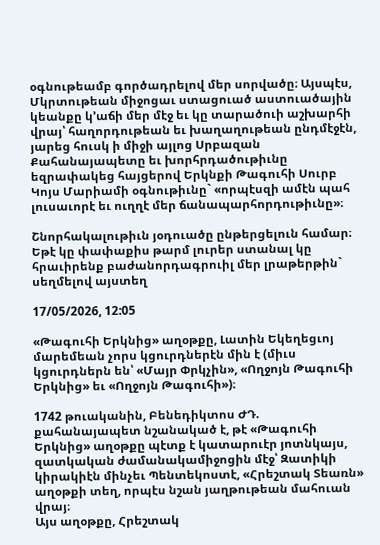օգնութեամբ գործադրելով մեր սորվածը։ Այսպէս, Մկրտութեան միջոցաւ ստացուած աստուածային կեանքը կ՚աճի մեր մէջ եւ կը տարածուի աշխարհի վրայ՝ հաղորդութեան եւ խաղաղութեան ընդմէջէն, յարեց հուսկ ի միջի այլոց Սրբազան Քահանայապետը եւ խորհրդածութիւնը եզրափակեց հայցերով Երկնքի Թագուհի Սուրբ Կոյս Մարիամի օգնութիւնը` «որպէսզի ամէն պահ լուսաւորէ եւ ուղղէ մեր ճանապարհորդութիւնը»։

Շնորհակալութիւն յօդուածը ընթերցելուն համար։ Եթէ կը փափաքիս թարմ լուրեր ստանալ կը հրաւիրենք բաժանորդագրուիլ մեր լրաթերթին` սեղմելով այստեղ

17/05/2026, 12:05

«Թագուհի Երկնից» աղօթքը, Լատին Եկեղեցւոյ մարեմեան չորս կցուրդներէն մին է (միւս կցուրդներն են՝ «Մայր Փրկչին», «Ողջոյն Թագուհի Երկնից» եւ «Ողջոյն Թագուհի»)։

1742 թուականին, Բենեդիկտոս ԺԴ. քահանայապետ նշանակած է, թէ «Թագուհի Երկնից» աղօթքը պէտք է կատարուէր յոտնկայս, զատկական ժամանակամիջոցին մէջ՝ Զատիկի կիրակիէն մինչեւ Պենտեկոստէ, «Հրեշտակ Տեառն» աղօթքի տեղ, որպէս նշան յաղթութեան մահուան վրայ։
Այս աղօթքը, Հրեշտակ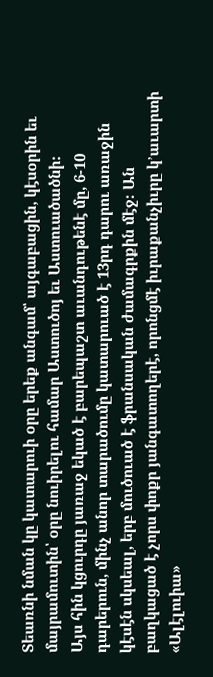Տեառնի նման կը կատարուի օրը երեք անգամ՝ այգաբացին, կէսօրին եւ մայրամուտին՝ օրը նուիրելու համար Աստուծոյ եւ Աստուածածնի։
Այս հին կցուրդը յառաջ եկած է բարեպաշտ աւանդութենէ մը, 6-10 դարերուն, մինչ անոր տարածումը կատարուած է 13րդ դարու առաջին կէսէն սկսեալ, երբ մուծուած է ֆրանսական ժամագրքին մէջ։ Ան բաղկացած է չորս փոքր յանգատողերէ, որոնցմէ իւրաքանչիւրը կʼաւարտի «Ալէլուիա»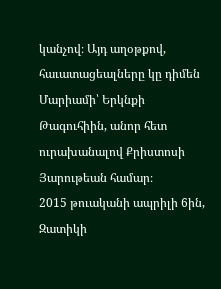կանչով։ Այդ աղօթքով, հաւատացեալները կը դիմեն Մարիամի՝ Երկնքի Թագուհիին, անոր հետ ուրախանալով Քրիստոսի Յարութեան համար։
2015 թուականի ապրիլի 6ին, Զատիկի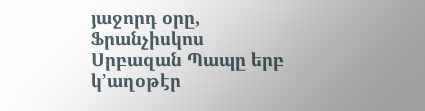յաջորդ օրը, Ֆրանչիսկոս Սրբազան Պապը երբ կʼաղօթէր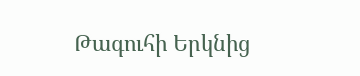Թագուհի Երկնից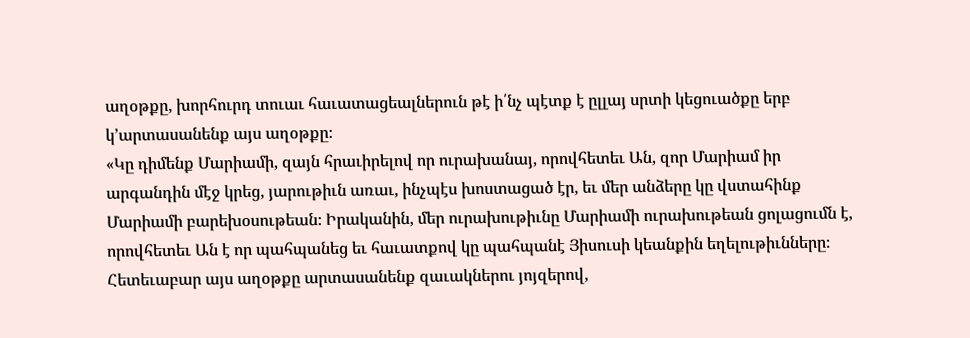աղօթքը, խորհուրդ տուաւ հաւատացեալներուն թէ ի՛նչ պէտք է ըլլայ սրտի կեցուածքը երբ կʼարտասանենք այս աղօթքը։
«Կը դիմենք Մարիամի, զայն հրաւիրելով որ ուրախանայ, որովհետեւ Ան, զոր Մարիամ իր արգանդին մէջ կրեց, յարութիւն առաւ, ինչպէս խոստացած էր, եւ մեր անձերը կը վստահինք Մարիամի բարեխօսութեան։ Իրականին, մեր ուրախութիւնը Մարիամի ուրախութեան ցոլացումն է, որովհետեւ Ան է որ պահպանեց եւ հաւատքով կը պահպանէ Յիսուսի կեանքին եղելութիւնները։ Հետեւաբար այս աղօթքը արտասանենք զաւակներու յոյզերով,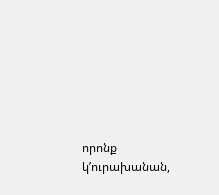որոնք կʼուրախանան,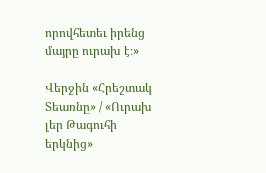որովհետեւ իրենց մայրը ուրախ է։»

Վերջին «Հրեշտակ Տեառնը» / «Ուրախ լեր Թագուհի երկնից»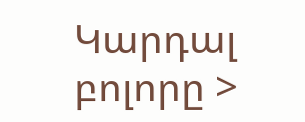Կարդալ բոլորը >